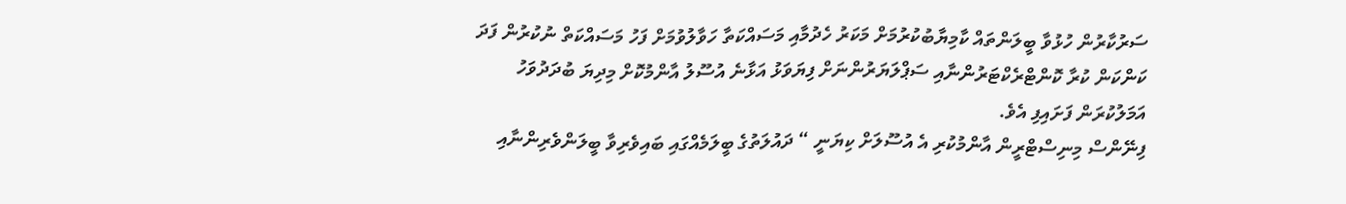ސަރުކާރުން ހުޅުވާ ބީލަންތައް ކާމިޔާބުކުރުމަށް މަކަރު ހެދުމާއި މަސައްކަތާ ހަވާލުވުމަށް ފަހު މަސައްކަތް ނުކުރުން ފަދަ ކަންކަން ކުރާ ކޮންޓްރެކްޓަރުންނާއި ސަޕްލަޔަރުންނަށް ފިޔަވަޅު އަޅާނެ އުސޫލު އާންމުކޮށް މިދިޔަ ބުދަދުވަހު އަމަލުކުރަން ފަށައިފި އެވެ.
ފިނޭންސް މިނިސްޓްރީން އާންމުކުރި އެ އުސޫލަށް ކިޔަނީ “ ދައުލަތުގެ ބީލަމެއްގައި ބައިވެރިވާ ބީލަންވެރިންނާއި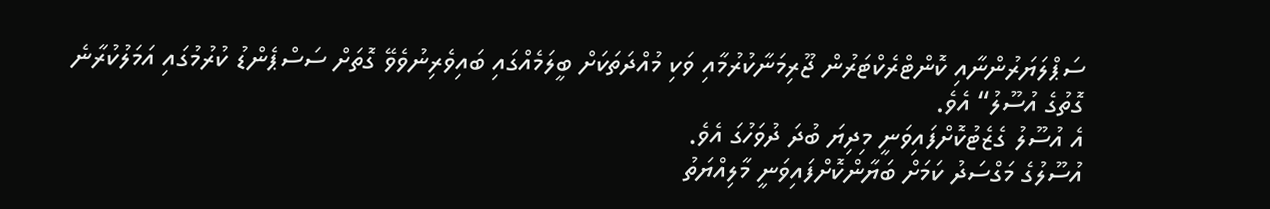ސަޕްލަޔަރުންނާއި ކޮންޓްރެކްޓަރުން ޖޫރިމަނާކުރުމާއި ވަކި މުއްދަތަކަށް ބީލަމެއްގައި ބައިވެރިނުވެވޭ ގޮތަށް ސަސްޕެންޑު ކުރުމުގައި އަމަލުކުރާނެ ގޮތުގެ އުސޫލު“ އެވެ.
އެ އުސޫލު ގެޒެޓުކޮށްފައިވަނީ މިދިޔަ ބުދަ ދުވަހުގަ އެވެ.
އުސޫލުގެ މަގްސަދު ކަމަށް ބަޔާންކޮށްފައިވަނީ މާލިއްޔަތު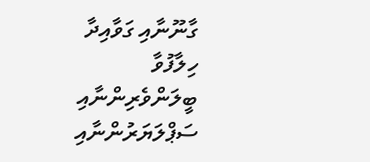ގާނޫނާއި ގަވާއިދާ ހިލާފުވާ ބީލަންވެރިންނާއި ސަޕްލަޔަރުންނާއި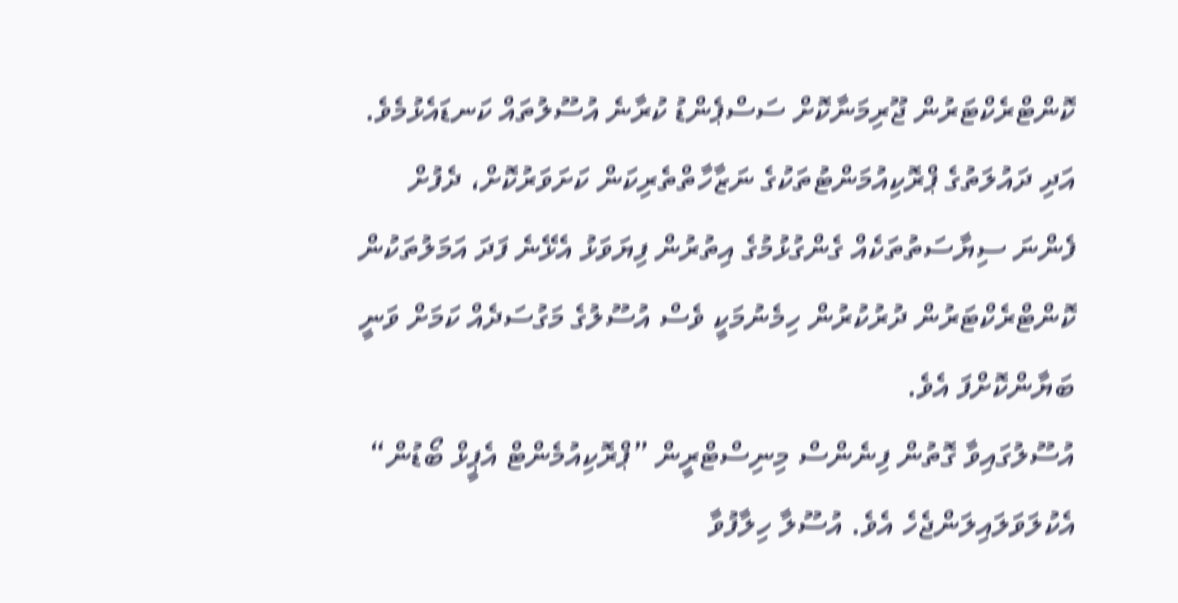ކޮންޓްރެކްޓަރުން ޖޫރިމަނާކޮށް ސަސްޕެންޑު ކުރާނެ އުސޫލުތައް ކަނޑައެޅުމެވެ. އަދި ދައުލަތުގެ ޕްރޮކިއުމަންޓުތަކުގެ ނަޒާހާތްތެރިކަން ކަށަވަރުކޮށް، ދެފުށް ފެންނަ ސިޔާސަތުތަކެއް ގެންގުޅުމުގެ އިތުރުން ފިޔަވަޅު އެޅޭނެ ފަދަ އަމަލުތަކުން ކޮންޓްރެކްޓަރުން ދުރުކުރުން ހިމެނުމަކީ ވެސް އުސޫލުގެ މަގުސަދެއް ކަމަށް ވަނީ ބަޔާންކޮށްފަ އެވެ.
އުސޫލުގައިވާ ގޮތުން ފިނެންސް މިނިސްޓްރީން ”ޕްރޮކިއުމެންޓް އެޕީޅް ބޯޑުން“ އެކުލަވަލައިލަންޖެހެ އެވެ. އުސޫލާ ހިލާފުވާ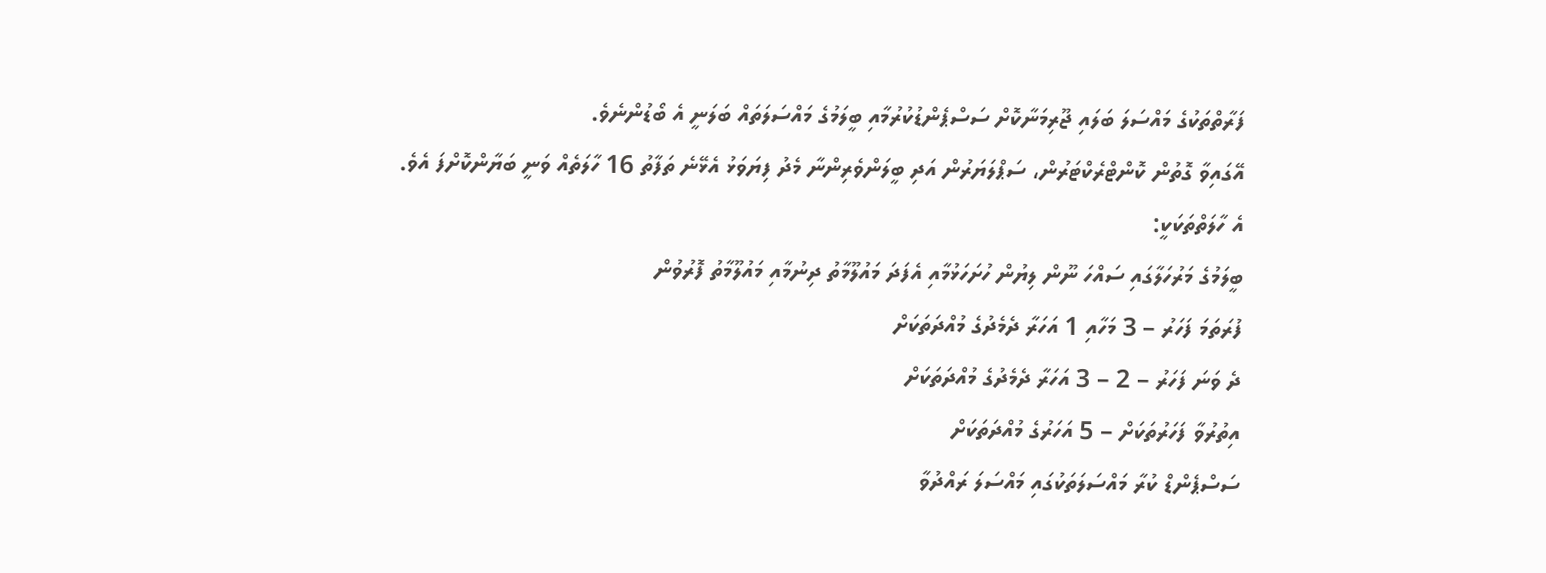ފަރާތްތަކުގެ މައްސަލަ ބަލައި ޖޫރިމަނާކޮށް ސަސްޕެންޑުކުރުމާއި ބީލަމުގެ މައްސަލަތައް ބަލަނީ އެ ބޯޑުންނެވެ.
އޭގައިވާ ގޮތުން ކޮންޓްރެކްޓަރުން، ސަޕްލަޔަރުން އަދި ބީލަންވެރިންނާ މެދު ފިޔަވަޅު އެޅޭނެ ތަފާތު 16 ހާލަތެއް ވަނީ ބަޔާންކޮށްފަ އެވެ.
އެ ހާލަތްތަކަކީ:
ބީލަމުގެ މަރުހަލާގައި ސައްހަ ނޫން ލިޔުން ހުށަހަޅުމާއި އެފަދަ މައުލޫމާތު ދިނުމާއި މައުލޫމާތު ފޮރުވުން
ފުރަތަމަ ފަހަރު – 3 މަހާއި 1 އަހަރާ ދެމެދުގެ މުއްދަތަކަށް
ދެ ވަނަ ފަހަރު – 2 – 3 އަހަރާ ދެމެދުގެ މުއްދަތަކަށް
އިތުރުވާ ފަހަރުތަކަށް – 5 އަހަރުގެ މުއްދަތަކަށް
ސަސްޕެންޑް ކުރާ މައްސަލަތަކުގައި މައްސަލަ ރައްދުވާ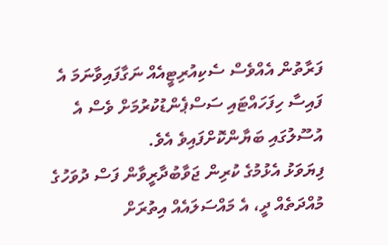ފަރާތުން އެއްވެސް ސެކިއުރިޓީއެއް ނަގާފައިވާނަމަ އެ ފައިސާ ހިފަހައްޓައި ސަސްޕެންޑުކުރުމަށް ވެސް އެ އުސޫލުގައި ބަޔާންކޮށްފައިވެ އެވެ.
ފިޔަވަޅު އެޅުމުގެ ކުރިން ޖަވާބުދާރީވާން ފަސް ދުވަހުގެ މުއްދަތެއް ދީ، އެ މައްސަލައެއް އިތުރަށް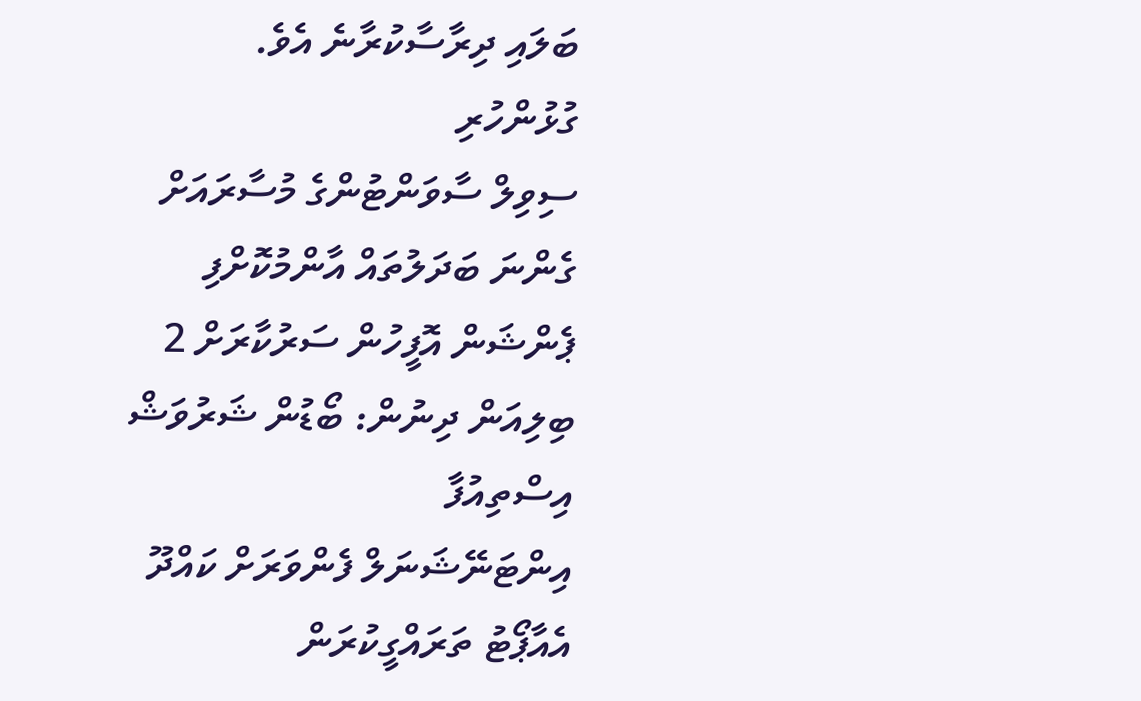ބަލައި ދިރާސާކުރާނެ އެވެ.
ގުޅުންހުރި
ސިވިލް ސާވަންޓުންގެ މުސާރައަށް ގެންނަ ބަދަލުތައް އާންމުކޮށްފި
ޕެންޝަން އޮފީހުން ސަރުކާރަށް 2 ބިލިއަން ދިނުން: ބޯޑުން ޝަރުވަޝް އިސްތިއުފާ
އިންޓަނޭޝަނަލް ފެންވަރަށް ކައްދޫ އެއާޕޯޓު ތަރައްގީކުރަން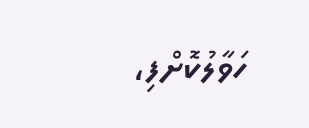ހަވާލުކޮށްފި،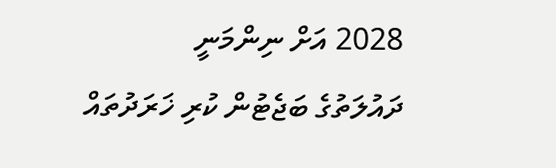2028 އަށް ނިންމަނީ
ދައުލަތުގެ ބަޖެޓުން ކުރި ޚަރަދުތައް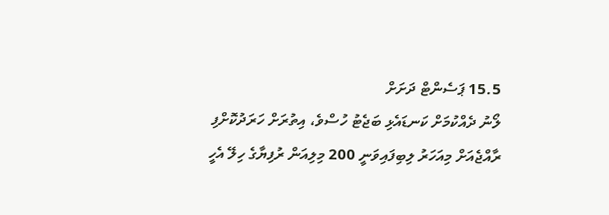15.5 ޕަސެންޓް ދަށަށް
ލޯނު ދެއްކުމަށް ކަނޑައެޅި ބަޖެޓު ހުސްވެ، އިތުރަށް ހަރަދުކޮށްފި
ރާއްޖެއަށް މިއަހަރު ލިބިފައިވަނީ 200 މިލިއަން ރުފިޔާގެ ހިލޭ އެހީ